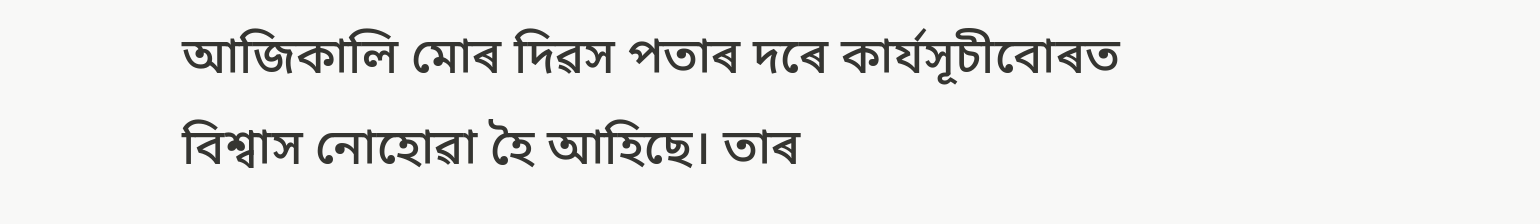আজিকালি মোৰ দিৱস পতাৰ দৰে কাৰ্যসূচীবোৰত বিশ্বাস নোহোৱা হৈ আহিছে। তাৰ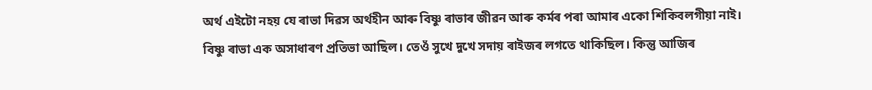অৰ্থ এইটো নহয় যে ৰাভা দিৱস অৰ্থহীন আৰু বিষ্ণু ৰাভাৰ জীৱন আৰু কৰ্মৰ পৰা আমাৰ একো শিকিবলগীয়া নাই। বিষ্ণু ৰাভা এক অসাধাৰণ প্ৰতিভা আছিল। তেওঁ সুখে দুখে সদায় ৰাইজৰ লগতে থাকিছিল। কিন্তু আজিৰ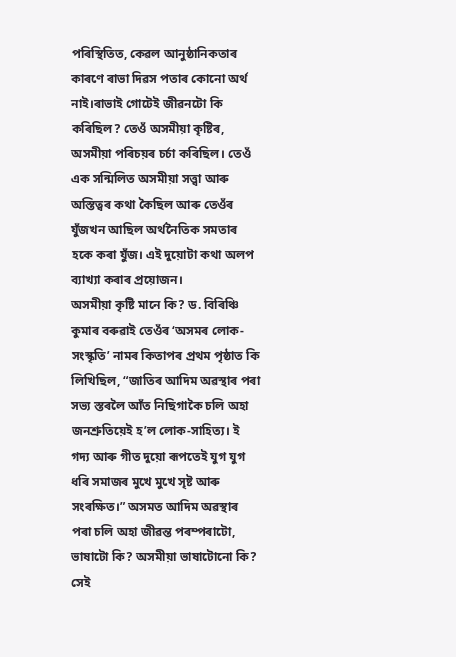পৰিস্থিতিত, কেৱল আনুষ্ঠানিকতাৰ কাৰণে ৰাভা দিৱস পতাৰ কোনো অৰ্থ নাই।ৰাভাই গোটেই জীৱনটো কি কৰিছিল? তেওঁ অসমীয়া কৃষ্টিৰ, অসমীয়া পৰিচয়ৰ চৰ্চা কৰিছিল। তেওঁ এক সন্মিলিত অসমীয়া সত্ত্বা আৰু অস্তিত্বৰ কথা কৈছিল আৰু তেওঁৰ যুঁজখন আছিল অৰ্থনৈতিক সমতাৰ হকে কৰা যুঁজ। এই দুয়োটা কথা অলপ ব্যাখ্যা কৰাৰ প্ৰয়োজন।
অসমীয়া কৃষ্টি মানে কি? ড. বিৰিঞ্চি কুমাৰ বৰুৱাই তেওঁৰ ‘অসমৰ লোক-সংস্কৃতি’ নামৰ কিতাপৰ প্ৰথম পৃষ্ঠাত কি লিখিছিল, “জাতিৰ আদিম অৱস্থাৰ পৰা সভ্য স্তৰলৈ আঁত নিছিগাকৈ চলি অহা জনশ্ৰুতিয়েই হ’ল লোক-সাহিত্য। ই গদ্য আৰু গীত দুয়ো ৰূপতেই যুগ যুগ ধৰি সমাজৰ মুখে মুখে সৃষ্ট আৰু সংৰক্ষিত।” অসমত আদিম অৱস্থাৰ পৰা চলি অহা জীৱন্ত পৰম্পৰাটো, ভাষাটো কি? অসমীয়া ভাষাটোনো কি? সেই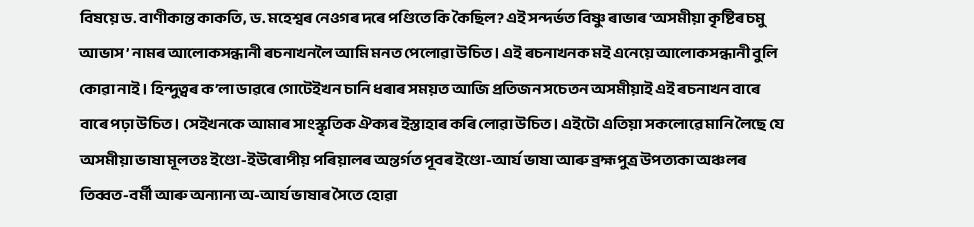বিষয়ে ড. বাণীকান্ত কাকতি, ড. মহেশ্বৰ নেওগৰ দৰে পণ্ডিতে কি কৈছিল? এই সন্দৰ্ভত বিষ্ণু ৰাভাৰ ‘অসমীয়া কৃষ্টিৰ চমু আভাস’ নামৰ আলোকসন্ধানী ৰচনাখনলৈ আমি মনত পেলোৱা উচিত। এই ৰচনাখনক মই এনেয়ে আলোকসন্ধানী বুলি কোৱা নাই। হিন্দুত্বৰ ক’লা ডাৱৰে গোটেইখন চানি ধৰাৰ সময়ত আজি প্ৰতিজন সচেতন অসমীয়াই এই ৰচনাখন বাৰে বাৰে পঢ়া উচিত। সেইখনকে আমাৰ সাংস্কৃতিক ঐক্যৰ ইস্তাহাৰ কৰি লোৱা উচিত। এইটো এতিয়া সকলোৱে মানি লৈছে যে অসমীয়া ভাষা মূলতঃ ইণ্ডো-ইউৰোপীয় পৰিয়ালৰ অন্তৰ্গত পূবৰ ইণ্ডো-আৰ্য ভাষা আৰু ব্ৰহ্মপুত্ৰ উপত্যকা অঞ্চলৰ তিব্বত-বৰ্মী আৰু অন্যান্য অ-আৰ্য ভাষাৰ সৈতে হোৱা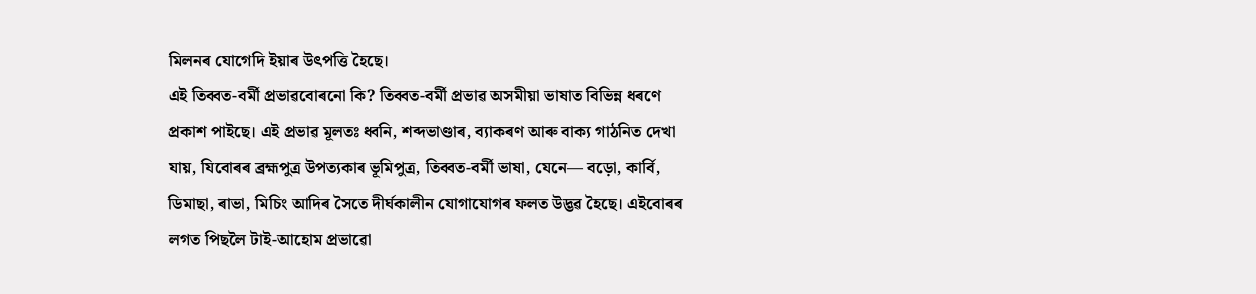মিলনৰ যোগেদি ইয়াৰ উৎপত্তি হৈছে।
এই তিব্বত-বৰ্মী প্ৰভাৱবোৰনো কি? তিব্বত-বৰ্মী প্ৰভাৱ অসমীয়া ভাষাত বিভিন্ন ধৰণে প্ৰকাশ পাইছে। এই প্ৰভাৱ মূলতঃ ধ্বনি, শব্দভাণ্ডাৰ, ব্যাকৰণ আৰু বাক্য গাঠনিত দেখা যায়, যিবোৰৰ ব্ৰহ্মপুত্ৰ উপত্যকাৰ ভূমিপুত্ৰ, তিব্বত-বৰ্মী ভাষা, যেনে— বড়ো, কাৰ্বি, ডিমাছা, ৰাভা, মিচিং আদিৰ সৈতে দীৰ্ঘকালীন যোগাযোগৰ ফলত উদ্ভৱ হৈছে। এইবোৰৰ লগত পিছলৈ টাই-আহোম প্ৰভাৱো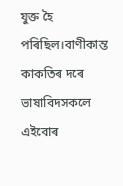যুক্ত হৈ পৰিছিল।বাণীকান্ত কাকতিৰ দৰে ভাষাবিদসকলে এইবোৰ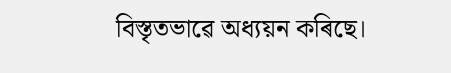বিস্তৃতভাৱে অধ্যয়ন কৰিছে।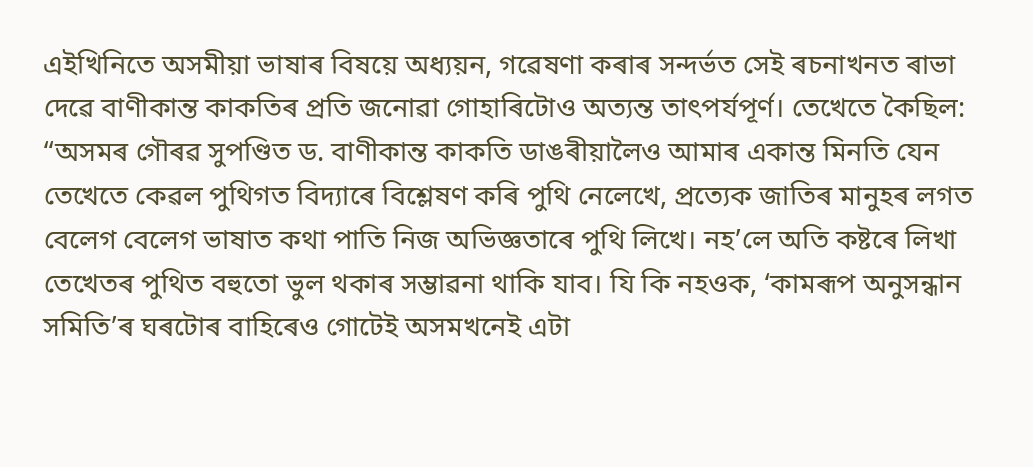এইখিনিতে অসমীয়া ভাষাৰ বিষয়ে অধ্যয়ন, গৱেষণা কৰাৰ সন্দৰ্ভত সেই ৰচনাখনত ৰাভা দেৱে বাণীকান্ত কাকতিৰ প্ৰতি জনোৱা গোহাৰিটোও অত্যন্ত তাৎপৰ্যপূৰ্ণ। তেখেতে কৈছিল: “অসমৰ গৌৰৱ সুপণ্ডিত ড. বাণীকান্ত কাকতি ডাঙৰীয়ালৈও আমাৰ একান্ত মিনতি যেন তেখেতে কেৱল পুথিগত বিদ্যাৰে বিশ্লেষণ কৰি পুথি নেলেখে, প্ৰত্যেক জাতিৰ মানুহৰ লগত বেলেগ বেলেগ ভাষাত কথা পাতি নিজ অভিজ্ঞতাৰে পুথি লিখে। নহ’লে অতি কষ্টৰে লিখা তেখেতৰ পুথিত বহুতো ভুল থকাৰ সম্ভাৱনা থাকি যাব। যি কি নহওক, ‘কামৰূপ অনুসন্ধান সমিতি’ৰ ঘৰটোৰ বাহিৰেও গোটেই অসমখনেই এটা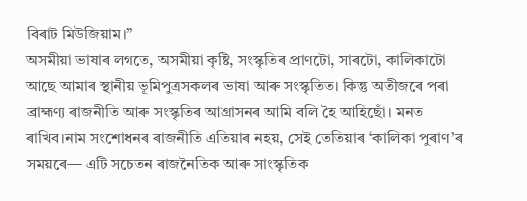বিৰাট মিউজিয়াম।”
অসমীয়া ভাষাৰ লগতে, অসমীয়া কৃষ্টি, সংস্কৃতিৰ প্ৰাণটো, সাৰটো, কালিকাটো আছে আমাৰ স্থানীয় ভূমিপুত্ৰসকলৰ ভাষা আৰু সংস্কৃতিত। কিন্তু অতীজৰে পৰা ব্ৰাহ্মণ্য ৰাজনীতি আৰু সংস্কৃতিৰ আগ্ৰাসনৰ আমি বলি হৈ আহিছোঁ। মনত ৰাখিব।নাম সংশোধনৰ ৰাজনীতি এতিয়াৰ নহয়, সেই তেতিয়াৰ ‘কালিকা পুৰাণ’ৰ সময়ৰে— এটি সচেতন ৰাজনৈতিক আৰু সাংস্কৃতিক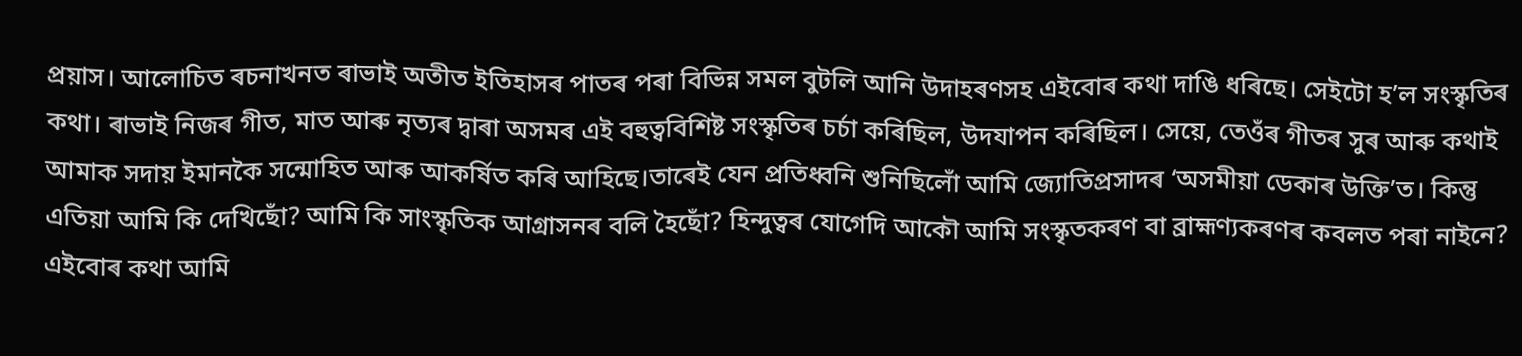প্ৰয়াস। আলোচিত ৰচনাখনত ৰাভাই অতীত ইতিহাসৰ পাতৰ পৰা বিভিন্ন সমল বুটলি আনি উদাহৰণসহ এইবোৰ কথা দাঙি ধৰিছে। সেইটো হ’ল সংস্কৃতিৰ কথা। ৰাভাই নিজৰ গীত, মাত আৰু নৃত্যৰ দ্বাৰা অসমৰ এই বহুত্ববিশিষ্ট সংস্কৃতিৰ চৰ্চা কৰিছিল, উদযাপন কৰিছিল। সেয়ে, তেওঁৰ গীতৰ সুৰ আৰু কথাই আমাক সদায় ইমানকৈ সন্মোহিত আৰু আকৰ্ষিত কৰি আহিছে।তাৰেই যেন প্ৰতিধ্বনি শুনিছিলোঁ আমি জ্যোতিপ্ৰসাদৰ ‘অসমীয়া ডেকাৰ উক্তি’ত। কিন্তু এতিয়া আমি কি দেখিছোঁ? আমি কি সাংস্কৃতিক আগ্ৰাসনৰ বলি হৈছোঁ? হিন্দুত্বৰ যোগেদি আকৌ আমি সংস্কৃতকৰণ বা ব্ৰাহ্মণ্যকৰণৰ কবলত পৰা নাইনে? এইবোৰ কথা আমি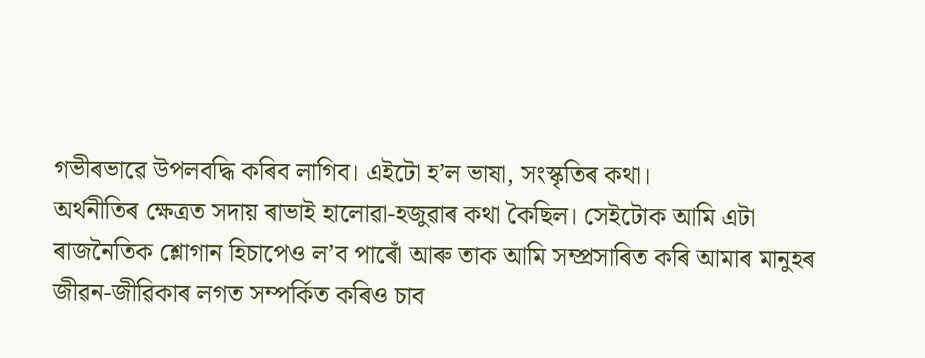গভীৰভাৱে উপলবদ্ধি কৰিব লাগিব। এইটো হ’ল ভাষা, সংস্কৃতিৰ কথা।
অৰ্থনীতিৰ ক্ষেত্ৰত সদায় ৰাভাই হালোৱা-হজুৱাৰ কথা কৈছিল। সেইটোক আমি এটা ৰাজনৈতিক শ্লোগান হিচাপেও ল’ব পাৰোঁ আৰু তাক আমি সম্প্ৰসাৰিত কৰি আমাৰ মানুহৰ জীৱন-জীৱিকাৰ লগত সম্পৰ্কিত কৰিও চাব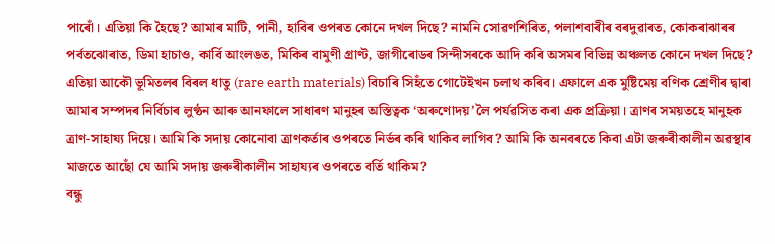পাৰোঁ। এতিয়া কি হৈছে? আমাৰ মাটি, পানী, হাবিৰ ওপৰত কোনে দখল দিছে? নামনি সোৱণশিৰিত, পলাশবাৰীৰ বৰদুৱাৰত, কোকৰাঝাৰৰ পৰ্বতঝোৰাত, ডিমা হাচাও, কাৰ্বি আংলঙত, মিকিৰ বামুণী গ্ৰাণ্ট, জাগীৰোডৰ সিন্দীসৰকে আদি কৰি অসমৰ বিভিন্ন অঞ্চলত কোনে দখল দিছে? এতিয়া আকৌ ভূমিতলৰ বিৰল ধাতু (rare earth materials) বিচাৰি সিহঁতে গোটেইখন চলাথ কৰিব। এফালে এক মুষ্টিমেয় বণিক শ্ৰেণীৰ দ্বাৰা আমাৰ সম্পদৰ নিৰ্বিচাৰ লুণ্ঠন আৰু আনফালে সাধাৰণ মানুহৰ অস্তিত্বক ‘অৰুণোদয়’লৈ পৰ্যৱসিত কৰা এক প্ৰক্ৰিয়া। ত্ৰাণৰ সময়তহে মানুহক ত্ৰাণ-সাহায্য দিয়ে। আমি কি সদায় কোনোবা ত্ৰাণকৰ্তাৰ ওপৰতে নিৰ্ভৰ কৰি থাকিব লাগিব? আমি কি অনবৰতে কিবা এটা জৰুৰীকালীন অৱস্থাৰ মাজতে আছোঁ যে আমি সদায় জৰুৰীকালীন সাহায্যৰ ওপৰতে বৰ্তি থাকিম?
বন্ধু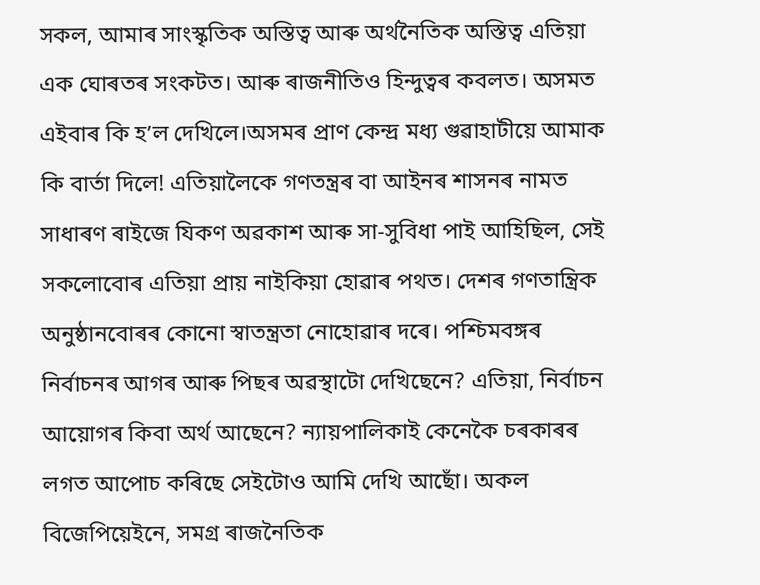সকল, আমাৰ সাংস্কৃতিক অস্তিত্ব আৰু অৰ্থনৈতিক অস্তিত্ব এতিয়া এক ঘোৰতৰ সংকটত। আৰু ৰাজনীতিও হিন্দুত্বৰ কবলত। অসমত এইবাৰ কি হ’ল দেখিলে।অসমৰ প্ৰাণ কেন্দ্ৰ মধ্য গুৱাহাটীয়ে আমাক কি বাৰ্তা দিলে! এতিয়ালৈকে গণতন্ত্ৰৰ বা আইনৰ শাসনৰ নামত সাধাৰণ ৰাইজে যিকণ অৱকাশ আৰু সা-সুবিধা পাই আহিছিল, সেই সকলোবোৰ এতিয়া প্ৰায় নাইকিয়া হোৱাৰ পথত। দেশৰ গণতান্ত্ৰিক অনুষ্ঠানবোৰৰ কোনো স্বাতন্ত্ৰতা নোহোৱাৰ দৰে। পশ্চিমবঙ্গৰ নিৰ্বাচনৰ আগৰ আৰু পিছৰ অৱস্থাটো দেখিছেনে? এতিয়া, নিৰ্বাচন আয়োগৰ কিবা অৰ্থ আছেনে? ন্যায়পালিকাই কেনেকৈ চৰকাৰৰ লগত আপোচ কৰিছে সেইটোও আমি দেখি আছোঁ। অকল বিজেপিয়েইনে, সমগ্ৰ ৰাজনৈতিক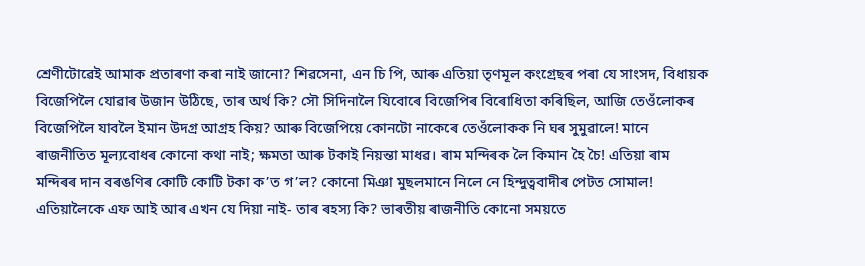শ্ৰেণীটোৱেই আমাক প্ৰতাৰণা কৰা নাই জানো? শিৱসেনা, এন চি পি, আৰু এতিয়া তৃণমূল কংগ্ৰেছৰ পৰা যে সাংসদ, বিধায়ক বিজেপিলৈ যোৱাৰ উজান উঠিছে, তাৰ অৰ্থ কি? সৌ সিদিনালৈ যিবোৰে বিজেপিৰ বিৰোধিতা কৰিছিল, আজি তেওঁলোকৰ বিজেপিলৈ যাবলৈ ইমান উদগ্ৰ আগ্ৰহ কিয়? আৰু বিজেপিয়ে কোনটো নাকেৰে তেওঁলোকক নি ঘৰ সুমুৱালে! মানে ৰাজনীতিত মূল্যবোধৰ কোনো কথা নাই; ক্ষমতা আৰু টকাই নিয়ন্তা মাধৱ। ৰাম মন্দিৰক লৈ কিমান হৈ চৈ! এতিয়া ৰাম মন্দিৰৰ দান বৰঙণিৰ কোটি কোটি টকা ক’ত গ’ল? কোনো মিঞা মুছলমানে নিলে নে হিন্দুত্ববাদীৰ পেটত সোমাল! এতিয়ালৈকে এফ আই আৰ এখন যে দিয়া নাই- তাৰ ৰহস্য কি? ভাৰতীয় ৰাজনীতি কোনো সময়তে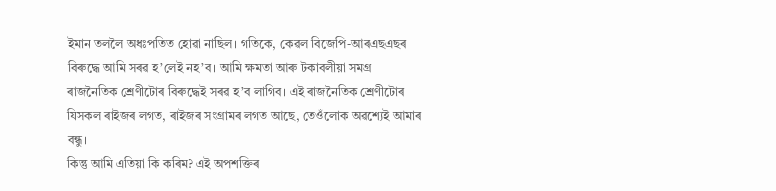ইমান তললৈ অধঃপতিত হোৱা নাছিল। গতিকে, কেৱল বিজেপি-আৰএছএছৰ বিৰুদ্ধে আমি সৰৱ হ’লেই নহ’ব। আমি ক্ষমতা আৰু টকাবলীয়া সমগ্ৰ ৰাজনৈতিক শ্ৰেণীটোৰ বিৰুদ্ধেই সৰৱ হ’ব লাগিব। এই ৰাজনৈতিক শ্ৰেণীটোৰ যিসকল ৰাইজৰ লগত, ৰাইজৰ সংগ্ৰামৰ লগত আছে, তেওঁলোক অৱশ্যেই আমাৰ বন্ধু।
কিন্তু আমি এতিয়া কি কৰিম? এই অপশক্তিৰ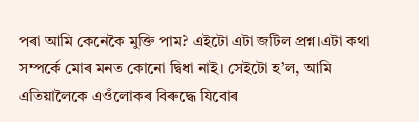পৰা আমি কেনেকৈ মুক্তি পাম? এইটো এটা জটিল প্ৰশ্ন।এটা কথা সম্পৰ্কে মোৰ মনত কোনো দ্বিধা নাই। সেইটো হ’ল, আমি এতিয়ালৈকে এওঁলোকৰ বিৰুদ্ধে যিবোৰ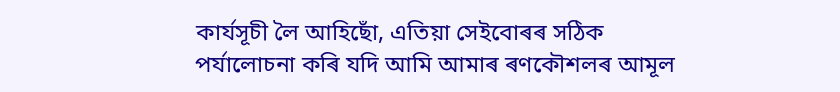কাৰ্যসূচী লৈ আহিছোঁ, এতিয়া সেইবোৰৰ সঠিক পৰ্যালোচনা কৰি যদি আমি আমাৰ ৰণকৌশলৰ আমূল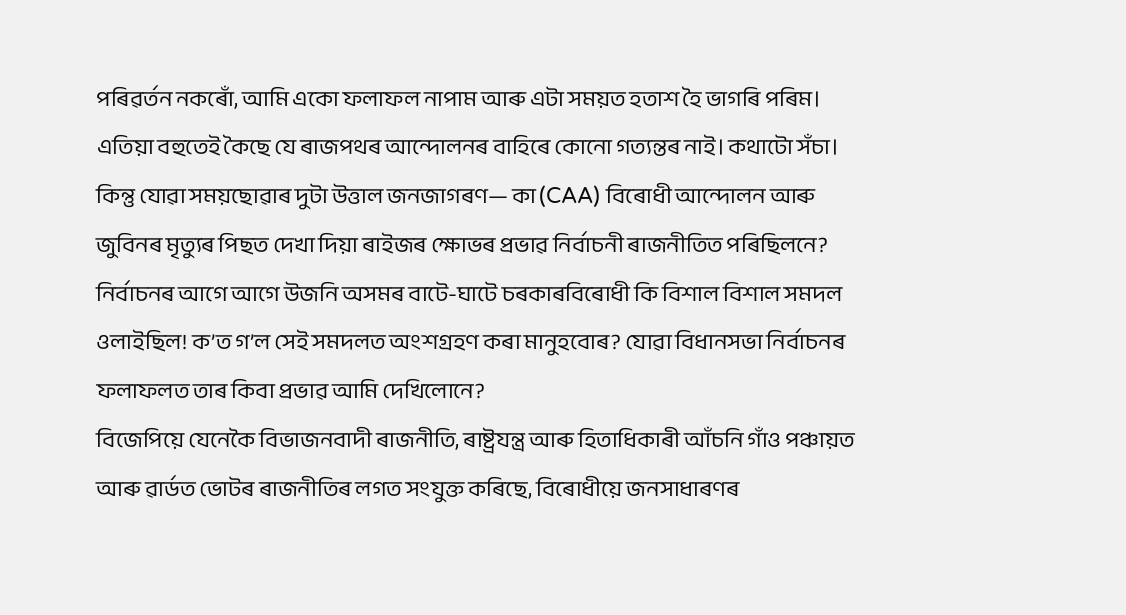পৰিৱৰ্তন নকৰোঁ, আমি একো ফলাফল নাপাম আৰু এটা সময়ত হতাশ হৈ ভাগৰি পৰিম। এতিয়া বহুতেই কৈছে যে ৰাজপথৰ আন্দোলনৰ বাহিৰে কোনো গত্যন্তৰ নাই। কথাটো সঁচা। কিন্তু যোৱা সময়ছোৱাৰ দুটা উত্তাল জনজাগৰণ— কা (CAA) বিৰোধী আন্দোলন আৰু জুবিনৰ মৃত্যুৰ পিছত দেখা দিয়া ৰাইজৰ ক্ষোভৰ প্ৰভাৱ নিৰ্বাচনী ৰাজনীতিত পৰিছিলনে? নিৰ্বাচনৰ আগে আগে উজনি অসমৰ বাটে-ঘাটে চৰকাৰবিৰোধী কি বিশাল বিশাল সমদল ওলাইছিল! ক’ত গ’ল সেই সমদলত অংশগ্ৰহণ কৰা মানুহবোৰ? যোৱা বিধানসভা নিৰ্বাচনৰ ফলাফলত তাৰ কিবা প্ৰভাৱ আমি দেখিলোনে?
বিজেপিয়ে যেনেকৈ বিভাজনবাদী ৰাজনীতি, ৰাষ্ট্ৰযন্ত্ৰ আৰু হিতাধিকাৰী আঁচনি গাঁও পঞ্চায়ত আৰু ৱাৰ্ডত ভোটৰ ৰাজনীতিৰ লগত সংযুক্ত কৰিছে, বিৰোধীয়ে জনসাধাৰণৰ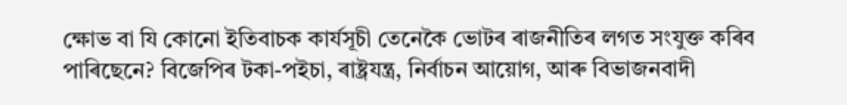ক্ষোভ বা যি কোনো ইতিবাচক কাৰ্যসূচী তেনেকৈ ভোটৰ ৰাজনীতিৰ লগত সংযুক্ত কৰিব পাৰিছেনে? বিজেপিৰ টকা-পইচা, ৰাষ্ট্ৰযন্ত্ৰ, নিৰ্বাচন আয়োগ, আৰু বিভাজনবাদী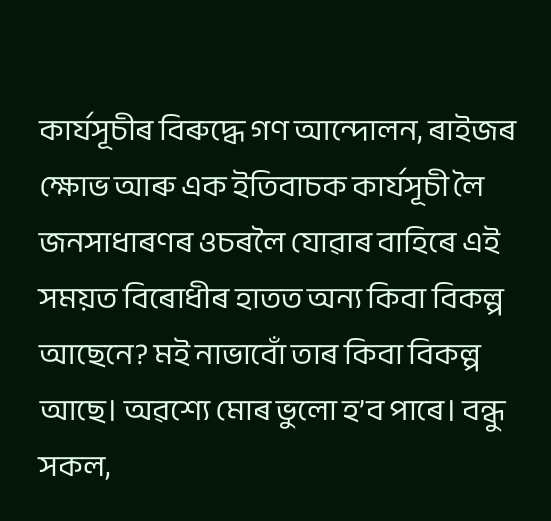কাৰ্যসূচীৰ বিৰুদ্ধে গণ আন্দোলন, ৰাইজৰ ক্ষোভ আৰু এক ইতিবাচক কাৰ্যসূচী লৈ জনসাধাৰণৰ ওচৰলৈ যোৱাৰ বাহিৰে এই সময়ত বিৰোধীৰ হাতত অন্য কিবা বিকল্প আছেনে? মই নাভাবোঁ তাৰ কিবা বিকল্প আছে। অৱশ্যে মোৰ ভুলো হ’ব পাৰে। বন্ধু সকল,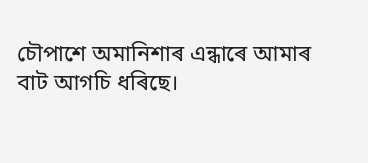চৌপাশে অমানিশাৰ এন্ধাৰে আমাৰ বাট আগচি ধৰিছে।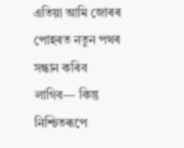এতিয়া আমি জোৰৰ পোহৰত নতুন পথৰ সন্ধান কৰিব লাগিব— কিন্তু নিশ্চিতৰূপে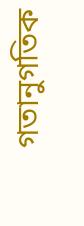গতানুগতিক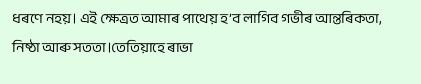ধৰণে নহয়। এই ক্ষেত্ৰত আমাৰ পাথেয় হ’ব লাগিব গভীৰ আন্তৰিকতা, নিষ্ঠা আৰু সততা।তেতিয়াহে ৰাভা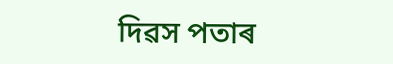দিৱস পতাৰ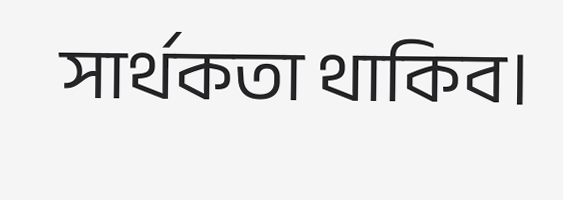সাৰ্থকতা থাকিব।